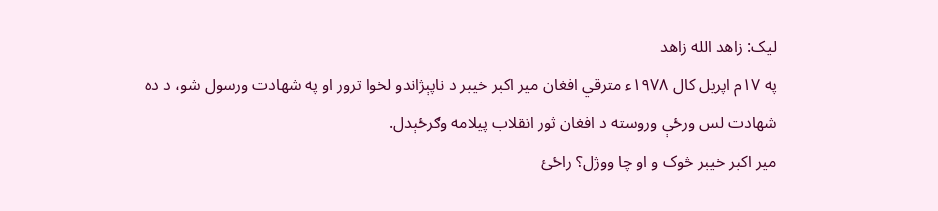ليک: زاهد الله زاهد
په ١٧م اپریل کال ١٩٧٨ء مترقي افغان مير اکبر خيبر د ناپېژاندو لخوا ترور او په شهادت ورسول شو، د ده شهادت لس ورځې وروسته د افغان ثور انقلاب پيلامه وګرځېدل.
مير اکبر خيبر څوک و او چا ووژل؟ راځئ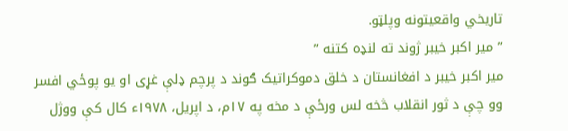تاريخي واقعیتونه وپلټو.
” مير اکبر خيبر ژوند ته لنډه کتنه ”
مير اکبر خيبر د افغانستان د خلق دموکراتيک ګوند د پرچم ډلې غړی او يو پوځي افسر وو چې د ثور انقلاب څخه لس ورځې د مخه په ۱۷م، د اپریل، ۱۹۷۸ء کال کې ووژل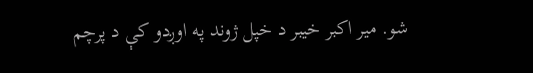شو. مير اکبر خيبر د خپل ژوند په اوږدو کې د پرچم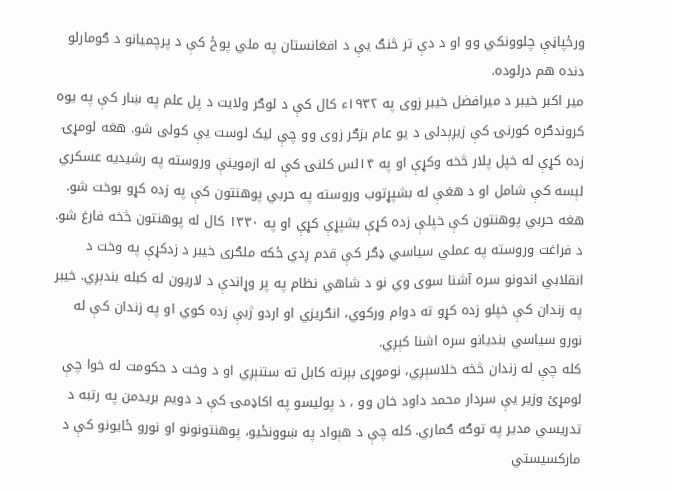ورځپاڼې چلوونکي وو او د دې تر څنګ يې د افغانستان په ملي پوځ کې د پرچميانو د ګومارلو دنده هم درلوده.
میر اکبر خیبر د میرافضل خيبر زوی په ۱۹۳۲ء کال کې د لوګر ولايت د پل علم په ښار کې په یوه کروندګره کورنۍ کې زیږېدلی د يو عام بزګر زوى وو چې ليک لوست يې کولى شو. هغه لومړۍ زده کړې له خپل پلار څخه وکړې او په ۱۴لس کلنۍ کې له ازموینې وروسته په رشيديه عسکري لېسه کې شامل او د هغې له بشپړتوب وروسته په حربي پوهنتون کې په زده کړو بوخت شو. هغه حربي پوهنتون کې خپلې زده کړې بشپړې کړې او په ۱۳۳۰ کال له پوهنتون څخه فارغ شو.
د فراغت وروسته په عملي سياسي ډګر کې قدم ږدي ځکه ملګرى خيبر د زدکړې په وخت د انقلابي اندونو سره آشنا سوى وي نو د شاهي نظام په پر وړاندې د لاريون له کبله بندېږي. خیبر په زندان کې خپلو زده کړو ته دوام ورکوي، انګریزي او اردو ژبې زده کوي او په زندان کې له نورو سیاسي بندیانو سره اشنا کېږي.
کله چې له زندان څخه خلاسېږي، نوموړی بېرته کابل ته ستنېږي او د وخت د حکومت له خوا چې لومړئ وزیر يې سردار محمد داود خان وو ، د پولیسو په اکاډمۍ کې د دويم بریدمن په رتبه د تدریسي مدیر په توګه ګماري. کله چې د هېواد په ښوونځیو، پوهنتونونو او نورو ځایونو کې د مارکسيستي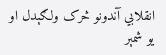انقلابي آندونو څرک ولګېدل او یو شمېر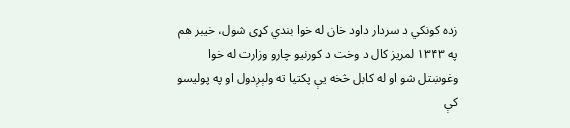زده کونکي د سردار داود خان له خوا بندي کړی شول، خیبر هم په ۱۳۴۳ لمريز کال د وخت د کورنیو چارو وزارت له خوا وغوښتل شو او له کابل څخه يې پکتيا ته ولېږدول او په پولیسو کې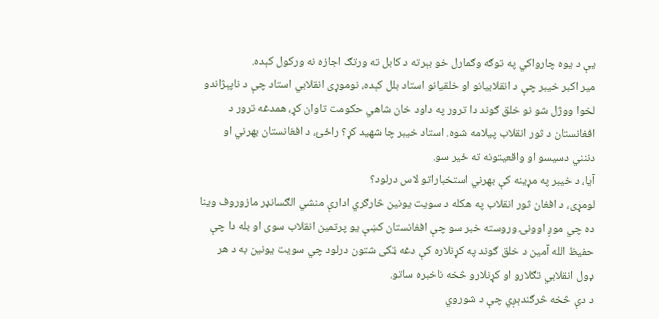يې د یوه چارواکي په توګه وګمارل خو بېرته د کابل ته ورتګ اجازه نه ورکول کېده.
مير اکبر خيبر چې د انقلابيانو او خلقيانو استاد بلل کېده، نوموړى انقلابي استاد چې د ناپېژاندو لخوا ووژل شو نو خلق ګوند دا ترور په داود خان شاهي حکومت تاوان کړ، همدغه ترور د افغانستان د ثور انقلاب پيلامه شوه. استاد خيبر چا شهيد کړ؟ راځئ، د افغانستان بهرني او دننني دسيسو او واقعیتونه ته ځير سو.
آيا، د خيبر په مړینه کې بهرني استخباراتو لاس درلود؟
لومړی، د افغان ثور انقلاب په هکله د سويت يونين څارګري ادارې منشي الګسانډر مازوروف وينا ده چي موږ اوونۍ وروسته خبر سو چې افغانستان کښې يو پرتمين انقلاب سوی او بله دا چې حفيظ الله آمين د خلق ګوند په کړنلاره کې دغه ټکى شتون درلود چي سويت يونين به د هر ډول انقلابي تګلارو او کړنلارو څخه ناخبره ساتو.
د دې څخه څرګندېږي چې د شوروي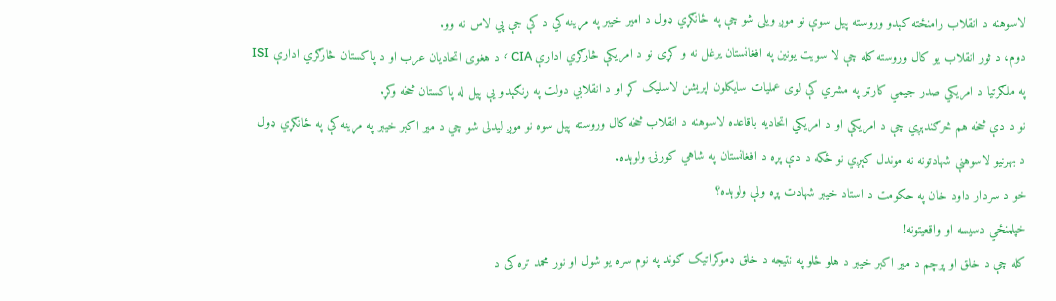لاسوهنه د انقلاب رامنځته کېدو وروسته پيل سوې نو موږ ويلی شو چې په ځانګړي ډول د امير خيبر په مړينه کي د کې جې پي لاس نه وو.
دوم، د ثور انقلاب يو کال وروسته کله چې لا سويت يونين په افغانستان يرغل نه و کړی نو د امريکې څارګري ادارې CIA ٬ د هغوی اتحاديان عرب او د پاکستان څارګري ادارې ISI په ملګرتيا د امريکي صدر جيمي کارټر په مشري کې لوی عمليات سايکلون اپريشن لاسليک کړ او د انقلابي دولت په ړنګېدو يې پيل له پاکستان څخه وکړ.
نو د دې څخه هم څرګندېږي چې د امريکې او د امريکي اتحاديه باقاعده لاسوهنه د انقلاب څخه کال وروسته پيل سوه نو موږ ليدلی شو چي د مير اکبر خيبر په مړينه کې په ځانګړي ډول د بهرنيو لاسوهنې شهادتونه نه موندل کېږي نو ځکه د دې پړه د افغانستان په شاهي کورنۍ ولوېده.
خو د سردار داود خان په حکومت د استاد خيبر شهادت پړه ولې ولوېده؟
خپلمنځي دسيسه او واقعیتونه!
کله چې د خلق او پرچم د مير اکبر خيبر د هلو ځلو په نتیجه د خلق ډموکراتیک ګوند په نوم سره يو شول او نور محمد تره کى د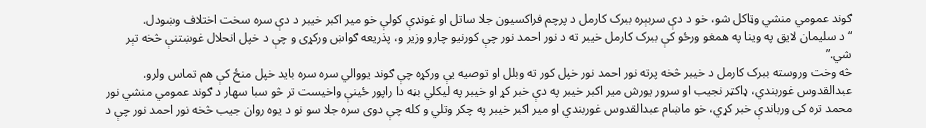ګوند عمومي منشي وټاکل شو، خو د دې سربېره ببرک کارمل د پرچم فراکسيون جلا ساتل او غونډې کولې خو مير اکبر خيبر د دې سره سخت اختلاف وښودل.
“د سليمان لايق په وينا په همغو ورځو کې ببرک کارمل خيبر ته د نور احمد نور چې کورنيو چارو وزير و، پذريعه ګواښ ورکړى و چې د خپل انحلال غوښتنې څخه تېر شي.”
څه وخت وروسته ببرک کارمل د خيبر څخه پرته نور احمد نور خپل کور ته وبلل او توصيه يې ورکړه چې ګوند يووالي سره سره بايد خپل منځ کې هم تماس ولرو.
عبدالقدوس غوربندي، ډاکټر نجیب او سرور يورش مير اکبر خيبر په دې خبر کړ او خيبر په ليکلي بڼه دا راپور ځينې واخيست تر څو سبا سهار د ګوند عمومي منشي نور محمد تره کى ورباندې خبر کړي، خو ماښام عبدالقدوس غوربندي او مير اکبر خيبر په چکر وتلي و کله چې دوى سره جلا سو نو د يوه روان جيب څخه نور احمد نور چې د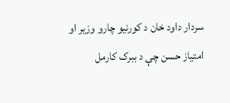سردار داود خان د کورنیو چارو وزیر او امتیاز حسن چې د ببرک کارمل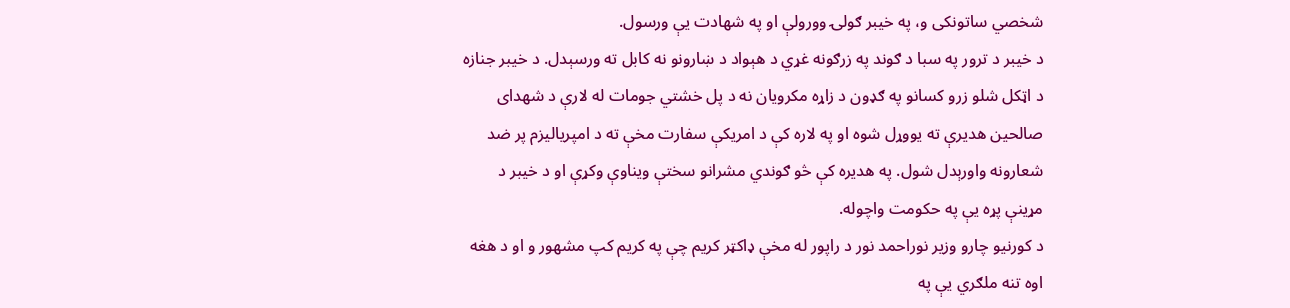شخصي ساتونکى و، په خيبر ګولۍ وورولې او په شهادت يې ورسول.
د خيبر د ترور په سبا د ګوند په زرګونه غړي د هېواد د ښارونو نه کابل ته ورسېدل. د خيبر جنازه د اټکل شلو زرو کسانو په ګډون د زاړه مکرویان نه د پل خشتي جومات له لارې د شهدای صالحین هديرې ته يووړل شوه او په لاره کې د امریکې سفارت مخې ته د امپریالیزم پر ضد شعارونه واورېدل شول. په هدیره کې څو ګوندي مشرانو سختې ويناوې وکړې او د خيبر د مړينې پړه يې په حکومت واچوله.
د کورنيو چارو وزیر نوراحمد نور د راپور له مخې ډاکټر کریم چې په کریم کپ مشهور و او د هغه اوه تنه ملګري يې په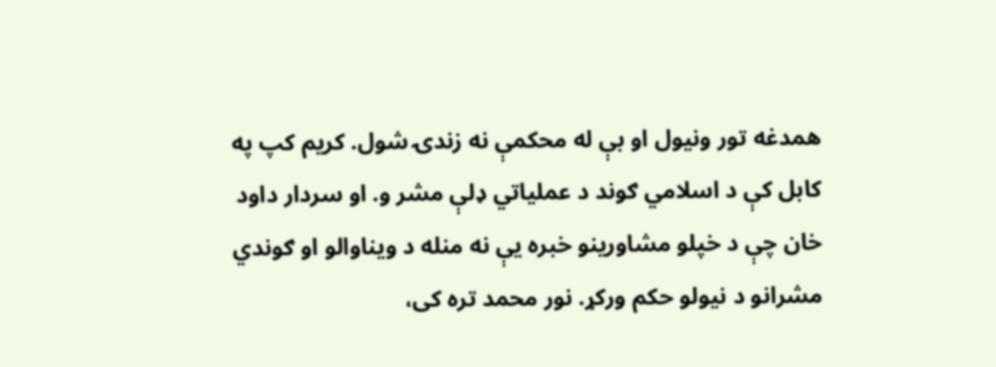همدغه تور ونيول او بې له محکمې نه زندۍ شول. کریم کپ په کابل کې د اسلامي ګوند د عملياتي ډلې مشر و. او سردار داود خان چې د خپلو مشاورینو خبره يې نه منله د ويناوالو او ګوندي مشرانو د نيولو حکم ورکړ. نور محمد تره کى،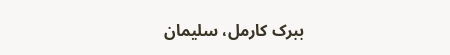ببرک کارمل، سليمان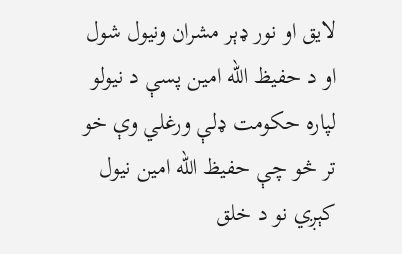لايق او نور ډېر مشران ونيول شول او د حفيظ الله امین پسې د نيولو لپاره حکومت ډلې ورغلي وې خو تر څو چې حفيظ الله امین نيول کېږي نو د خلق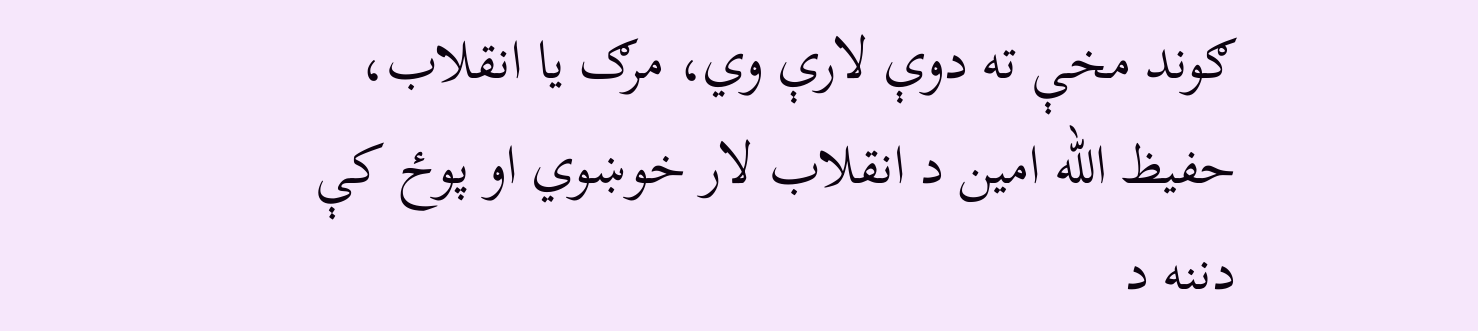ګوند مخې ته دوې لارې وي، مرګ يا انقلاب، حفیظ الله امین د انقلاب لار خوښوي او پوځ کې دننه د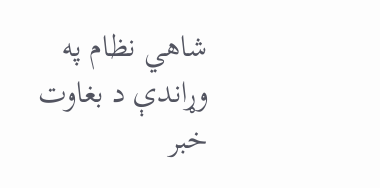شاهي نظام په وړاندې د بغاوت خبر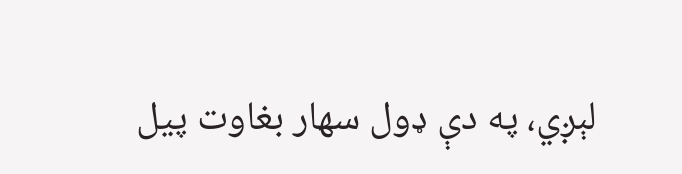لېږي، په دې ډول سهار بغاوت پيل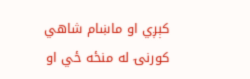کېږي او ماښام شاهي کورنۍ له منځه ځي او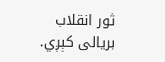ثور انقلاب بريالى کېږي.